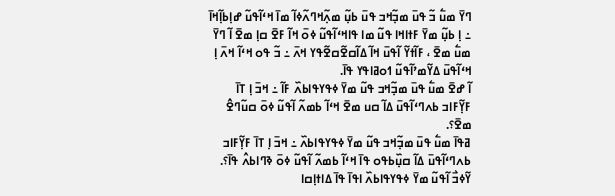ߣߌ߫ ߘߎ߱ ߏ߬ ߟߎ߫ ߘߏ߲߬ߞߏ ߟߎ߫ ߕߎ߲߬ ߘߍ߲߬ߞߣߍ߬ߦߊ߬ ߘߊ߫ ߞߵߊ߬ߟߎ߬ ߝߊ߲ߕߊ߲߬ߞߊ߫ ߸ ߊ߲ ߕߎ߲߬ ߘߌ߫ ߓߙߊߞߊ ߟߎ߬ ߘߊ ߟߊߞߵߊ߬ߟߎ߬ ߦߋ߫ ߞߊ߬ ߓߐ߫ ߛߊ߲ ߘߐ߫ ߊ߬ ߣߌ߫ ߘߎ߱ ߘߐ߫ ، ߓߊ߬ߙߌ߬ ߊ߬ߟߎ߫ ߞߊ߬ ߡߊ߬ߛߐ߬ߛߐ߬ߟߌ ߞߍ߫ ߸ ߏ߬ ߟߋ ߞߵߊ߬ ߞߍ߫ ߊ߲ ߞߵߊ߬ߟߎ߫ ߡߌ߬ߘߴߊ߬ߟߎ߬ ߗߋߥߊߟߌ ߟߊ߫.
ߊ߬ ߝߐ߫ ߘߎ߱ ߟߎ߫ ߘߏ߲߬ߞߏ ߟߎ߬ ߘߌ߫ ߦߟߌߟߊߕߍ߰ ߓߊ߬ ߸ ߞߏ߫ ߊ߲ ߠߊ߫ ߓߌ߲߬ߓߊߏ ߕߍߣߵߊ߬ߟߎ߫ ߡߊ߬ ߛߎ ߘߐ߫ ߞߵߊ߬ ߕߘߍ߬ ߊ߬ߟߎ߬ ߦߋ߫ ߛߎ߬ߣߐ߮ ߘߐ߫؟.
ߥߟߊ߫ ߘߎ߱ ߟߎ߫ ߘߏ߲߬ߞߏ ߟߎ߬ ߘߌ߫ ߦߟߌߟߊߕߍ߰ ߸ ߞߏ߫ ߊ߲ ߠߊ߫ ߓߌ߲߬ߓߊߏ ߕߍߣߵߊ߬ߟߎ߫ ߡߊ߬ ߛߎ߲߰ߕߟߋ ߟߊ߫ ߞߵߊ߬ ߕߘߍ߬ ߊ߬ߟߎ߬ ߦߋ߫ ߢߣߊߕߍ߮ ߟߊ߫؟.
ߌ߬ߦߏ߯ ߊ߬ߟߎ߬ ߘߌ߫ ߦߟߌߟߊߕߍ߰ ߊߟߊ߫ ߟߊ߫ ߡߊߙߊ߲ߛߊ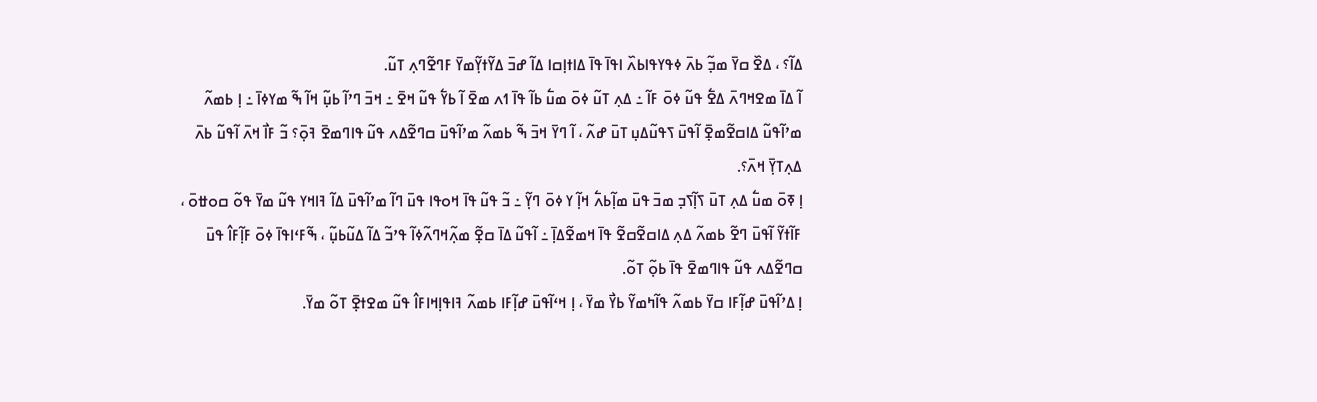ߡߊ߬؟ ، ߡߐ߰ ߛߌ߫ ߘߏ߲߬ ߕߍ߫ ߦߟߌߟߊߕߍ߰ ߊߟߊ߫ ߟߊ߫ ߡߊߙߊ߲ߛߊ ߡߊ߬ ߝߏ߫ ߡߌ߬ߙߌ߲߬ߘߌ߫ ߓߣߐ߬ߣߍ߲ ߠߎ߬.
ߊ߬ ߡߊ߫ ߘߐߞߣߍ߫ ߡߐ߱ ߟߎ߬ ߦߋ߫ ߓߊ߬ ߸ ߡߍ߲ ߠߎ߬ ߦߋ߫ ߘߎ߱ ߕߊ߬ ߟߊ߫ ߗߍ ߘߐ߫ ߊ߬ ߕߌ߱ ߟߎ߬ ߞߐ߫ ߸ ߞߏ߫ ߣߴߊ߬ ߕߎ߲߬ ߞߊ߬ ߒ߬ ߘߌߦߊ߫ ߸ ߊ߲ ߕߘߍ߬ ߘߴߊ߬ߟߎ߬ ߡߊߛߐ߬ߘߐ߲߫ ߊ߬ߟߎ߫ ߖߟߎ߬ߡߎ߲ ߠߎ߫ ߝߍ߬ ، ߊ߬ ߣߌ߫ ߞߏ߫ ߒ߬ ߕߘߍ߬ ߘߴߊ߬ߟߎ߫ ߛߣߐ߬ߡߍ ߟߎ߬ ߟߊߣߘߐ߫ ߔߋ߲߫؟ ߏ߬ ߓߊ߯ ߞߍ߫ ߊ߬ߟߎ߬ ߕߍ߫ ߡߍ߲ߠߌ߲߫ ߞߍ߫؟.
ߊ߲ ߧߋ߫ ߘߎ߱ ߡߍ߲ ߠߎ߫ ߖߊ߲߬ߖߏ߲ ߘߏ߫ ߟߎ߫ ߘߊ߲߬ߕߍ߱ ߞߊ߲߬ ߌ ߦߋ߫ ߣߌ߲߬ ߸ ߏ߬ ߟߎ߬ ߟߊ߫ ߞߋߟߊ ߟߎ߫ ߣߊ߬ ߘߴߊ߬ߟߎ߫ ߡߊ߬ ߔߊߞߌ ߟߎ߬ ߘߌ߫ ߟߋ߬ ߛߋߚߋ߫ ، ߓߊ߬ߙߌ߬ ߊ߬ߟߎ߫ ߣߐ߬ ߕߘߍ߬ ߡߍ߲ ߡߊߛߐ߬ߛߐ߬ ߟߊ߫ ߞߘߐ߬ߡߊ߲߫ ߸ ߊ߬ߟߎ߬ ߡߊ߫ ߛߐ߲߬ ߘߍ߲߬ߞߣߍ߬ߦߊ߬ ߟߴߏ߬ ߡߊ߬ ߡߎ߬ߕߎ߲߬ ، ߒ߬ߓߵߊߟߊ߫ ߦߋ߫ ߓߊ߲߬ߓߊ߮ ߟߎ߫ ߛߣߐ߬ߡߍ ߟߎ߬ ߟߊߣߘߐ߫ ߟߊ߫ ߕߋ߲߬ ߠߋ߬.
ߊ߲ ߡߴߊ߬ߟߎ߫ ߝߊ߲߬ߓߊ ߛߌ߫ ߕߘߍ߬ ߟߊ߬ߤߘߌ߬ ߕߌ߯ ߘߌ߫ ، ߊ߲ ߞߵߊ߬ߟߎ߫ ߝߊ߲߬ߓߊ ߕߘߍ߬ ߔߊߟߊ߲ߞߊߓߊ߮ ߟߎ߬ ߘߐߙߐ߲߫ ߠߋ߬ ߘߌ߫.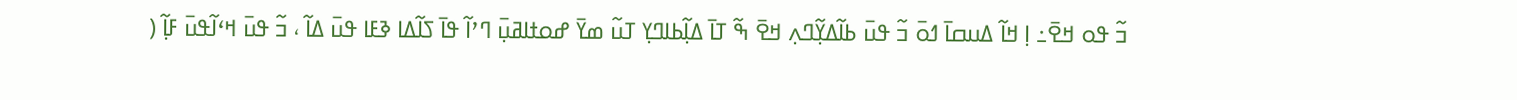ߏ߬ ߟߋ ߞߐ߫߸ ߊ߲ ߞߊ߬ ߡߎߛߊ߫ ߗߋ߫ ߏ߬ ߟߎ߫ ߕߊ߬ߡߌ߲߬ߣߍ߲ ߞߐ߫ ߒ߬ ߠߊ߫ ߡߊ߲߬ߕߊߣߌ߲ ߠߎ߬ ߘߌ߫ ߝߋߙߊߥߎ߲߫ ߣߴߊ߬ ߟߊ߫ ߖߊ߬ߡߊ ߢߓߊ ߟߎ߫ ߡߊ߬ ، ߏ߬ ߟߎ߫ ߞߵߊ߬ߟߎ߫ ߓߊ߲߬ (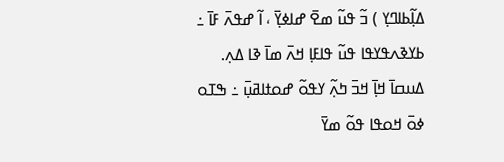ߡߊ߲߬ߕߊߣߌ߲ ) ߏ߬ ߟߎ߬ ߘߐ߫ ߝߊߦߌ߲߫ ، ߊ߬ ߝߟߍ߫ ߓߊ߫ ߸ ߕߌߢߍߟߌߟߊ ߟߎ߬ ߟߊߓߊ߲ ߞߍ߫ ߘߊ߫ ߢߊ ߡߍ߲.
ߡߎߛߊ߫ ߞߊ߲߫ ߞߏ߫ ߤߍ߲߬ ߌߟߋ߬ ߝߋߙߊߥߎ߲߫ ߸ ߒߠߋ ߦߋ߫ ߞߋߟߊ ߟߋ߬ ߘߌ߫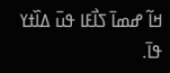ߞߊ߬ ߝߘߊ߫ ߖߊ߯ߓߊ ߟߎ߫ ߡߊ߰ߙߌ ߟߊ߫.